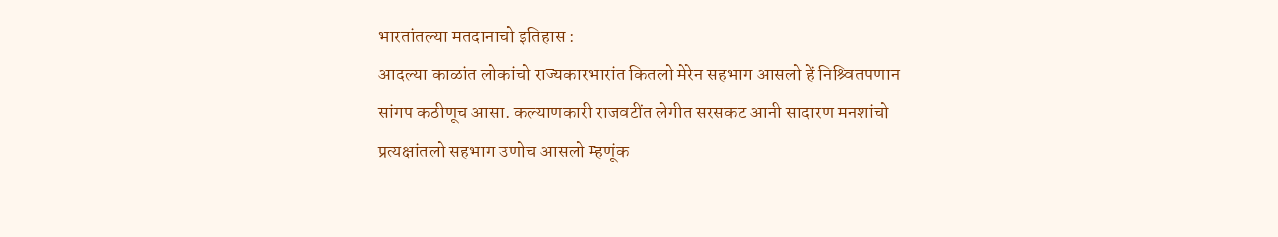भारतांतल्या मतदानाचो इतिहास :
आदल्या काळांत लोकांचो राज्यकारभारांत कितलो मेरेन सहभाग आसलो हें निश्र्वितपणान सांगप कठीणूच आसा. कल्याणकारी राजवटींत लेगीत सरसकट आनी सादारण मनशांचो प्रत्यक्षांतलो सहभाग उणोच आसलो म्हणूंक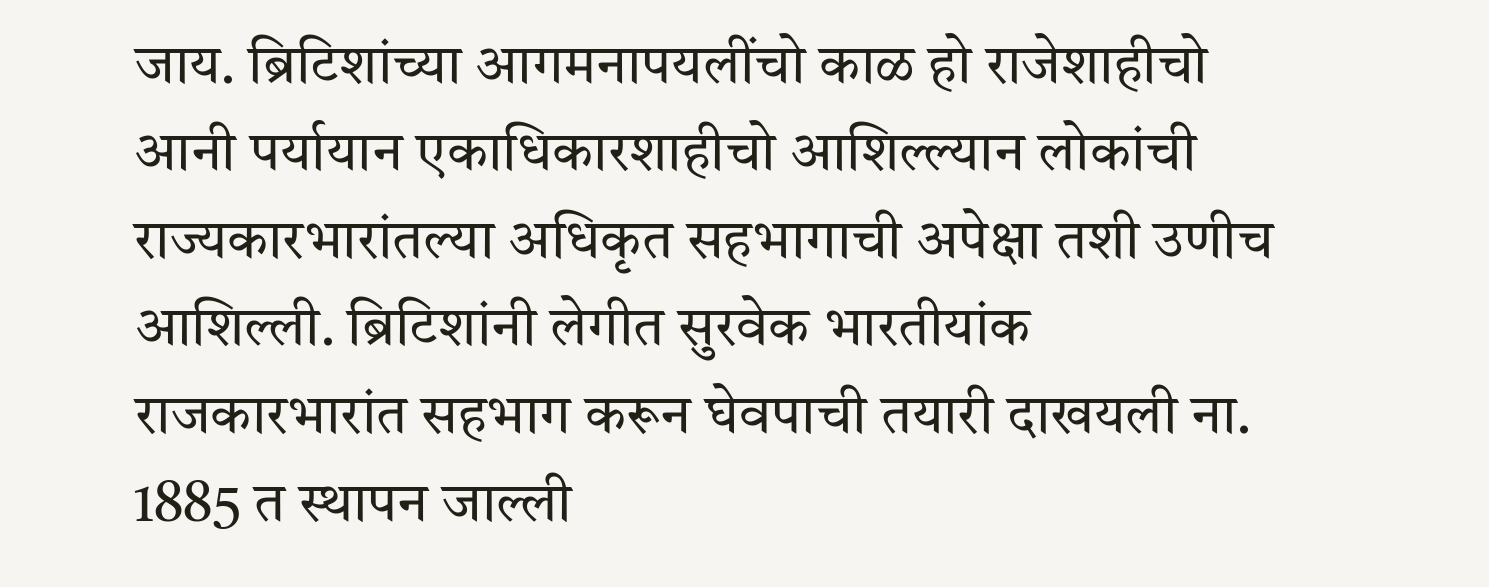जाय. ब्रिटिशांच्या आगमनापयलींचो काळ हो राजेशाहीचो आनी पर्यायान एकाधिकारशाहीचो आशिल्ल्यान लोकांची राज्यकारभारांतल्या अधिकृत सहभागाची अपेक्षा तशी उणीच आशिल्ली. ब्रिटिशांनी लेगीत सुरवेक भारतीयांक राजकारभारांत सहभाग करून घेवपाची तयारी दाखयली ना. 1885 त स्थापन जाल्ली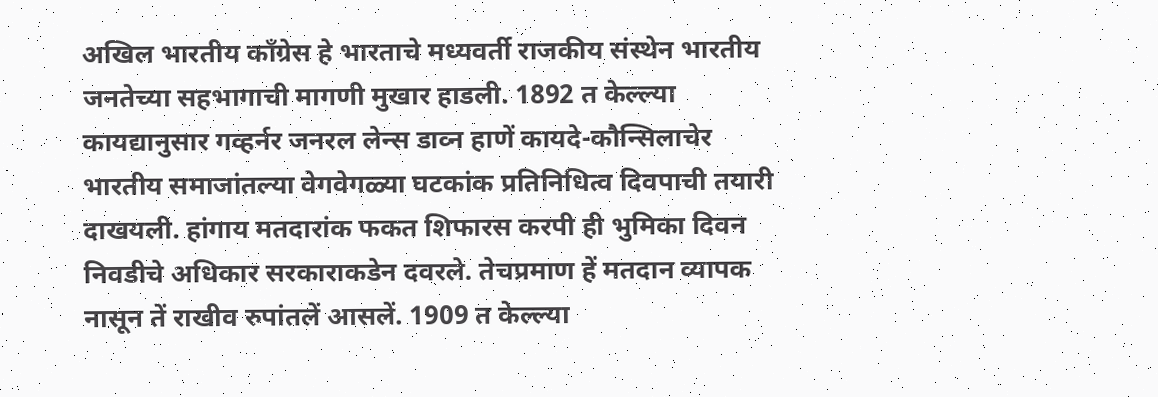अखिल भारतीय काँग्रेस हे भारताचे मध्यवर्ती राजकीय संस्थेन भारतीय जनतेच्या सहभागाची मागणी मुखार हाडली. 1892 त केल्ल्या कायद्यानुसार गव्हर्नर जनरल लेन्स डाव्न हाणें कायदे-कौन्सिलाचेर भारतीय समाजांतल्या वेगवेगळ्या घटकांक प्रतिनिधित्व दिवपाची तयारी दाखयली. हांगाय मतदारांक फकत शिफारस करपी ही भुमिका दिवन निवडीचे अधिकार सरकाराकडेन दवरले. तेचप्रमाण हें मतदान व्यापक नासून तें राखीव रुपांतलें आसलें. 1909 त केल्ल्या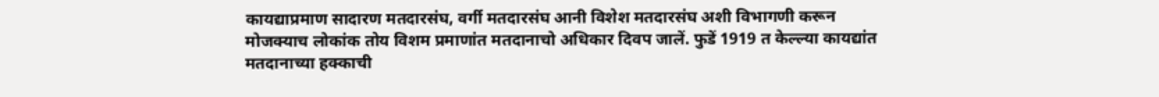कायद्याप्रमाण सादारण मतदारसंघ, वर्गी मतदारसंघ आनी विशेश मतदारसंघ अशी विभागणी करून मोजक्याच लोकांक तोय विशम प्रमाणांत मतदानाचो अधिकार दिवप जालें. फुडें 1919 त केल्ल्या कायद्यांत मतदानाच्या हक्काची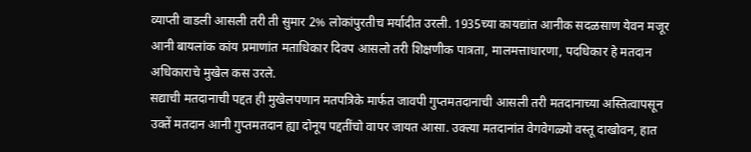व्याप्ती वाडली आसली तरी ती सुमार 2% लोकांपुरतीच मर्यादीत उरली. 1935च्या कायद्यांत आनीक सदळसाण येवन मजूर आनी बायलांक कांय प्रमाणांत मताधिकार दिवप आसलो तरी शिक्षणीक पात्रता, मालमत्ताधारणा, पदधिकार हे मतदान अधिकाराचे मुखेल कस उरले.
सद्याची मतदानाची पद्दत ही मुखेलपणान मतपत्रिके मार्फत जावपी गुप्तमतदानाची आसली तरी मतदानाच्या अस्तित्वापसून उक्तें मतदान आनी गुप्तमतदान ह्या दोनूय पद्दतींचो वापर जायत आसा. उक्त्या मतदानांत वेगवेगळ्यो वस्तू दाखोवन, हात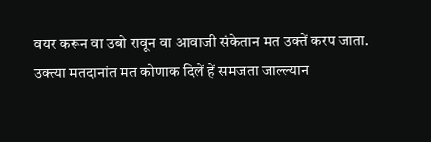वयर करून वा उबो रावून वा आवाजी संकेतान मत उक्तें करप जाता. उक्त्या मतदानांत मत कोणाक दिलें हें समजता जाल्ल्यान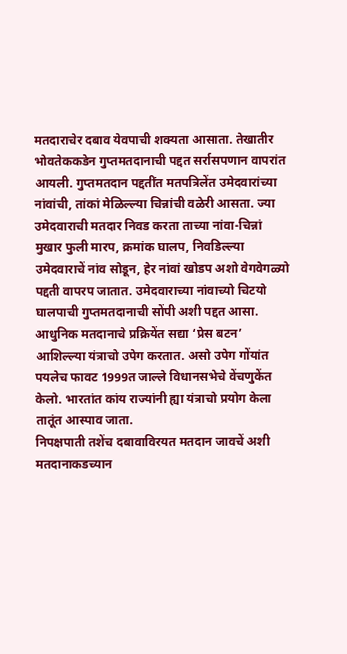मतदाराचेर दबाव येवपाची शक्यता आसाता. तेखातीर भोवतेककडेन गुप्तमतदानाची पद्दत सर्रासपणान वापरांत आयली. गुप्तमतदान पद्दतींत मतपत्रिलेंत उमेदवारांच्या नांवांची, तांकां मेळिल्ल्या चिन्नांची वळेरी आसता. ज्या उमेदवाराची मतदार निवड करता ताच्या नांवा-चिन्नां मुखार फुली मारप, क्रमांक घालप, निवडिल्ल्या उमेदवाराचें नांव सोडून, हेर नांवां खोडप अशो वेगवेगळ्यो पद्दती वापरप जातात. उमेदवाराच्या नांवाच्यो चिटयो घालपाची गुप्तमतदानाची सोंपी अशी पद्दत आसा.
आधुनिक मतदानाचे प्रक्रियेंत सद्या ‘प्रेस बटन’ आशिल्ल्या यंत्राचो उपेग करतात. असो उपेग गोंयांत पयलेच फावट 1999त जाल्ले विधानसभेचे वेंचणुकेंत केलो. भारतांत कांय राज्यांनी ह्या यंत्राचो प्रयोग केला तातूंत आस्पाव जाता.
निपक्षपाती तशेंच दबावाविरयत मतदान जावचें अशी मतदानाकडच्यान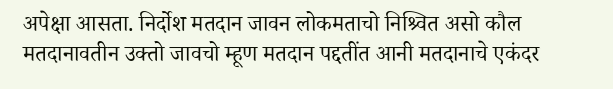अपेक्षा आसता. निर्दोश मतदान जावन लोकमताचो निश्र्वित असो कौल मतदानावतीन उक्तो जावचो म्हूण मतदान पद्दतींत आनी मतदानाचे एकंदर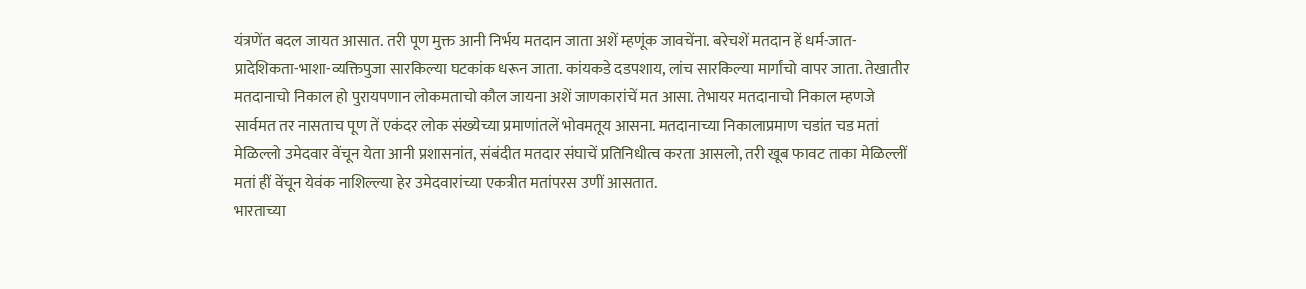यंत्रणेंत बदल जायत आसात. तरी पूण मुक्त आनी निर्भय मतदान जाता अशें म्हणूंक जावचेंना. बरेचशें मतदान हें धर्म-जात-प्रादेशिकता-भाशा-व्यक्तिपुजा सारकिल्या घटकांक धरून जाता. कांयकडे दडपशाय, लांच सारकिल्या मार्गांचो वापर जाता. तेखातीर मतदानाचो निकाल हो पुरायपणान लोकमताचो कौल जायना अशें जाणकारांचें मत आसा. तेभायर मतदानाचो निकाल म्हणजे सार्वमत तर नासताच पूण तें एकंदर लोक संख्येच्या प्रमाणांतलें भोवमतूय आसना. मतदानाच्या निकालाप्रमाण चडांत चड मतां मेळिल्लो उमेदवार वेंचून येता आनी प्रशासनांत, संबंदीत मतदार संघाचें प्रतिनिधीत्व करता आसलो, तरी खूब फावट ताका मेळिल्लीं मतां हीं वेंचून येवंक नाशिल्ल्या हेर उमेदवारांच्या एकत्रीत मतांपरस उणीं आसतात.
भारताच्या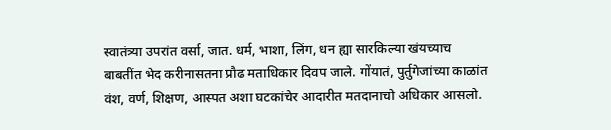स्वातंत्र्या उपरांत वर्सा, जात. धर्म, भाशा, लिंग, धन ह्या सारकिल्या खंयच्याच बाबतींत भेद करीनासतना प्रौढ मताधिकार दिवप जाले. गोंयातं, पुर्तुगेजांच्या काळांत वंश, वर्ण, शिक्षण, आस्पत अशा घटकांचेर आदारीत मतदानाचो अधिकार आसलो.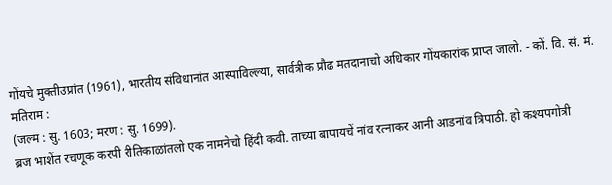गोंयचे मुक्तीउप्रांत (1961), भारतीय संविधानांत आस्पाविल्ल्या, सार्वत्रीक प्रौढ मतदानाचो अधिकार गोंयकारांक प्राप्त जालो. - कों. वि. सं. मं.
मतिराम :
(जल्म : सु. 1603; मरण : सु. 1699).
ब्रज भाशेंत रचणूक करपी रीतिकाळांतलो एक नामनेचो हिंदी कवी. ताच्या बापायचें नांव रत्नाकर आनी आडनांव त्रिपाठी. हो कश्यपगोत्री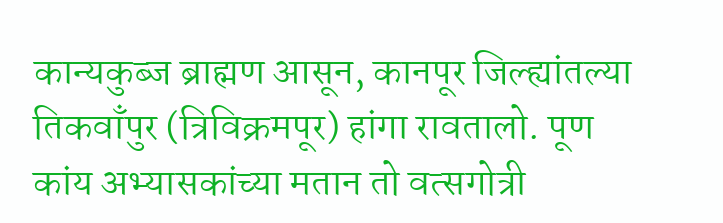कान्यकुब्ज ब्राह्मण आसून, कानपूर जिल्ह्यांतल्या तिकवाँपुर (त्रिविक्रमपूर) हांगा रावतालो. पूण कांय अभ्यासकांच्या मतान तो वत्सगोत्री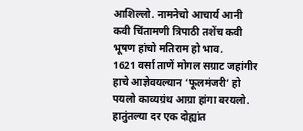आशिल्लो. नामनेचो आचार्य आनी कवी चिंतामणी त्रिपाठी तशेंच कवी भूषण हांचो मतिराम हो भाव.
1621 वर्सा ताणें मोगल सग्राट जहांगीर हाचे आज्ञेवयल्यान ‘फूलमंजरी’ हो पयलो काव्यग्रंथ आग्रा हांगा बरयलो. हातुंतल्या दर एक दोह्यांत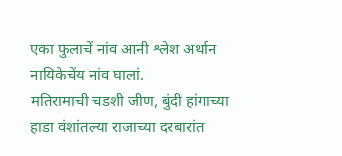एका फुलाचें नांव आनी श्लेश अर्थान नायिकेचेंय नांव घालां.
मतिरामाची चडशी जीण, बुंदी हांगाच्या हाडा वंशांतल्या राजाच्या दरबारांत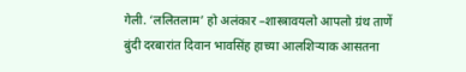गेली. ‘ललितलाम’ हो अलंकार –शास्त्रावयलो आपलो ग्रंथ ताणें बुंदी दरबारांत दिवान भावसिंह हाच्या आलशिऱ्याक आसतना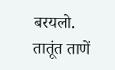बरयलो. तातूंत ताणें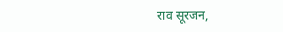राव सूरजन,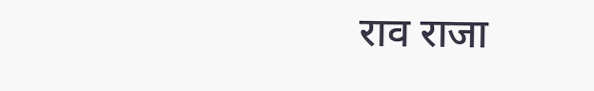राव राजा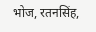भोज, रतनसिंह,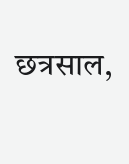छत्रसाल,